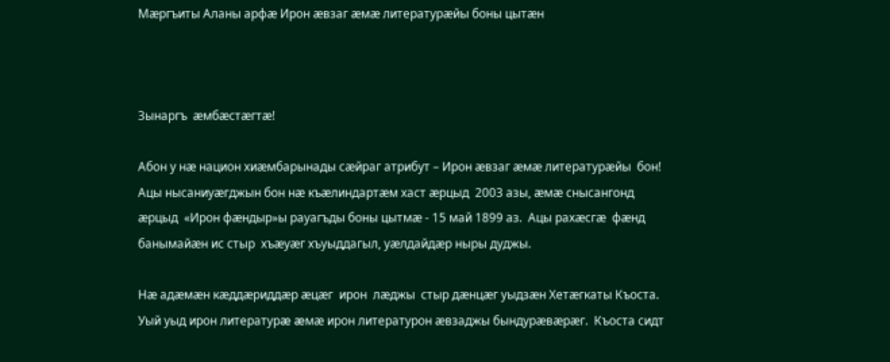Мӕргъиты Аланы арфӕ Ирон æвзаг æмæ литературæйы боны цытӕн



Зынаргъ  æмбæстæгтæ!

Абон у нæ национ хиæмбарынады сæйраг атрибут – Ирон æвзаг æмæ литературæйы  бон!  Ацы нысаниуæгджын бон нæ къæлиндартæм хаст æрцыд  2003 азы, æмæ снысангонд æрцыд  «Ирон фæндыр»ы рауагъды боны цытмæ - 15 май 1899 аз.  Ацы рахæсгæ  фæнд банымайæн ис стыр  хъæуæг хъуыддагыл, уæлдайдæр ныры дуджы.

Нæ адæмæн кæддæриддæр æцæг  ирон  лæджы  стыр дæнцæг уыдзæн Хетæгкаты Къоста. Уый уыд ирон литературæ æмæ ирон литературон æвзаджы бындурæвæрæг.  Къоста сидт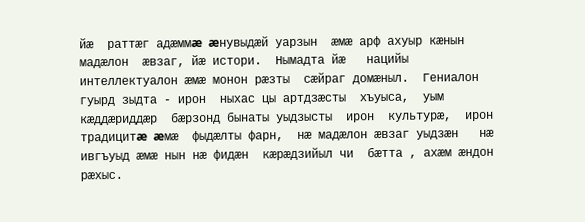йæ  раттæг адæммæ  æнувыдæй уарзын  æмæ арф ахуыр кæнын  мадæлон  æвзаг, йæ истори.  Нымадта йæ   нацийы  интеллектуалон æмæ монон рæзты  сæйраг домæныл.  Гениалон  гуырд зыдта - ирон  ныхас цы артдзæсты  хъуыса,  уым  кæддæриддæр  бæрзонд бынаты уыдзысты  ирон  культурæ,  ирон традицитæ  æмæ  фыдæлты фарн,  нæ мадæлон æвзаг уыдзæн   нæ ивгъуыд æмæ нын нæ фидæн  кæрæдзийыл чи  бæтта , ахæм æндон рæхыс.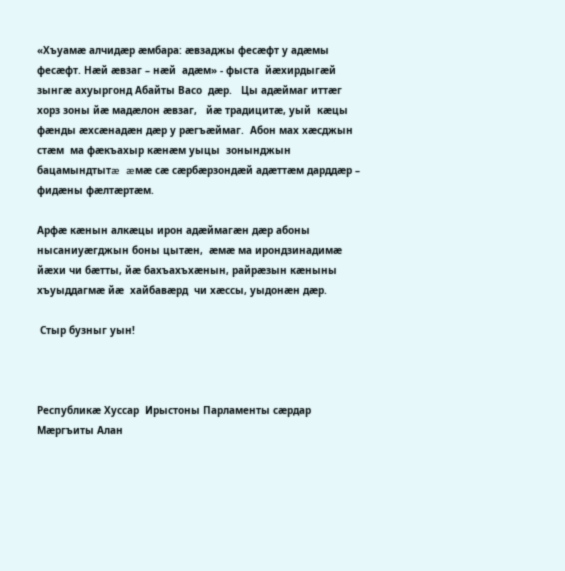«Хъуамæ алчидæр æмбара: æвзаджы фесæфт у адæмы фесæфт. Нæй æвзаг – нæй  адæм» - фыста  йæхирдыгæй  зынгæ ахуыргонд Абайты Васо  дæр.   Цы адæймаг иттæг хорз зоны йæ мадæлон æвзаг,   йæ традицитæ, уый  кæцы фæнды æхсæнадæн дæр у рæгъæймаг.  Абон мах хæсджын стæм  ма фæкъахыр кæнæм уыцы  зонынджын бацамындтытæ  æмæ сæ сæрбæрзондæй адæттæм дарддæр – фидæны фæлтæртæм.

Арфæ кæнын алкæцы ирон адæймагæн дæр абоны нысаниуæгджын боны цытæн,  æмæ ма ирондзинадимæ йæхи чи бæтты, йæ бахъахъхæнын, райрæзын кæныны хъуыддагмæ йæ  хайбавæрд  чи хæссы, уыдонæн дæр.

 Стыр бузныг уын!



Республикæ Хуссар  Ирыстоны Парламенты сæрдар  Мæргъиты Алан